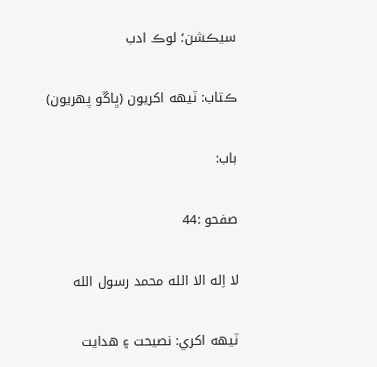سيڪشن؛ لوڪ ادب

ڪتاب: ٽيهه اکريون (ڀاڱو پهريون)

باب:

صفحو :44

لا اِله الا الله محمد رسول الله

ٽيهه اکري: نصيحت ۽ هدايت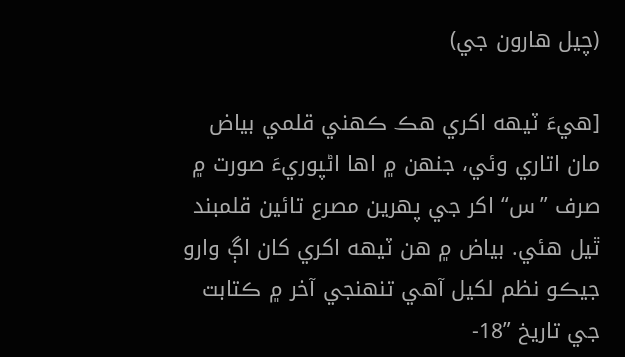(چيل هارون جي)

[هيءَ ٽيهه اکري هڪ ڪهني قلمي بياض مان اتاري وئي، جنهن ۾ اها اڻپوريءَ صورت ۾ صرف ”س“ اکر جي پهرين مصرع تائين قلمبند ٿيل هئي. بياض ۾ هن ٽيهه اکري کان اڳ وارو جيڪو نظم لکيل آهي تنهنجي آخر ۾ ڪتابت جي تاريخ ”18-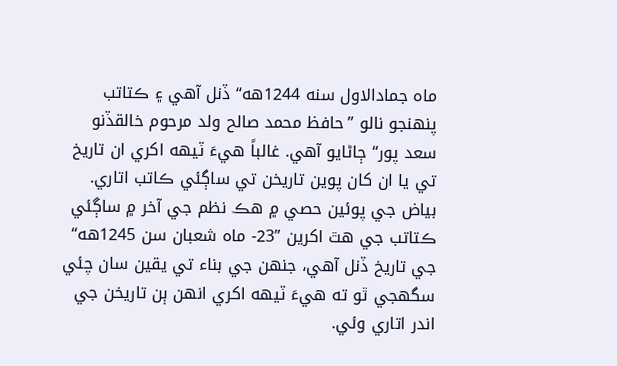ماه جمادالاول سنه 1244هه“ ڏنل آهي ۽ ڪتاتب پنهنجو نالو ”حافظ محمد صالح ولد مرحوم خالقڏنو سعد پور“ ڄاڻايو آهي. غالباً هيءَ ٽيهه اکري ان تاريخ تي يا ان کان پوين تاريخن تي ساڳئي ڪاتب اتاري. بياض جي پوئين حصي ۾ هڪ نظم جي آخر ۾ ساڳئي ڪتاتب جي هٿ اکرين ”23- ماه شعبان سن 1245هه“ جي تاريخ ڏنل آهي، جنهن جي بناء تي يقين سان چئي سگهجي ٿو ته هيءَ ٽيهه اکري انهن ٻن تاريخن جي اندر اتاري وئي.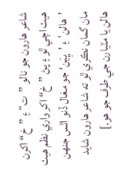شاعر هارون جو نالو ”ت“ ۽ ”خ“ اکرن هيٺ اچي ٿو ۽ پڻ ”خ“ اکر واري نظم هيٺ ’هالن‘ ۽ ’ڀِيَن‘ جو مغال ڏنو اٿس جنهن مان گمان نڪري ٿو ته شاعر هارون شايد هالن يا مٽيارن جي طرف جو هو.]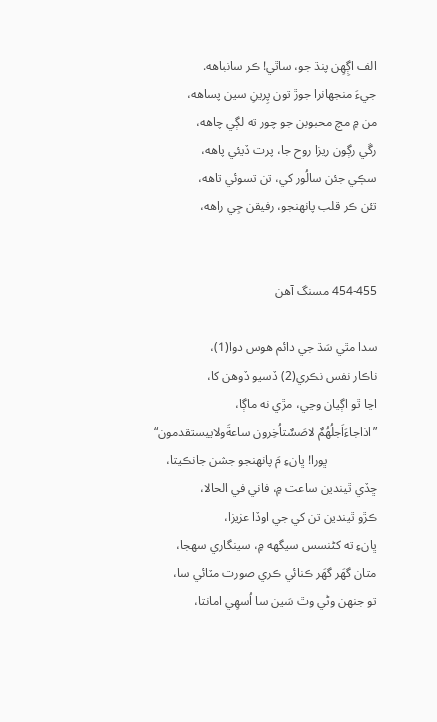الف اڳِهِن پنڌ جو، ساٿي! ڪر سانباهه.
جيءَ منجهانرا جوڙ تون پِرينِ سين پساهه،
من ۾ مچ محبوبن جو چور ته لڳي چاهه،
رڱي رڳون ريزا روح جا، پرت ڏيئي پاهه،
سڪٖي جئن سالُور کي، تن تسوئي تاهه،
تئن ڪر قلب پانهنجو، رفيقن جِي راهه،


454-455 مسنگ آهن

سدا مٿي سَڌ جي دائم هوس دوا(1)،
ناڪار نفس نڪري(2) ڏسيو ڏوهن کا،
اڃا ٿو اڳيان وڃي، مڙي نه ماڳا،
”اذاجاءَاَجلُهُمٌ لاصَسٌتاُخِرون ساعةَولاييستقدمون“
                ڀورا! ڀانءِ مَ پانهنجو جشن جانڪيتا،
ڇڏي ٿيندين ساعت ۾، فاني في الحالا،
ڪڙو ٿيندين تن کي جي اوڏا عزيزا،
ڀانءِ ته کڻنسس سيگهه ۾، سينگاري سهجا،
متان گهَر گهَر ڪنائي ڪري صورت مٽائي سا،
تو جنهن وڻي وٿ سَين سا اُسهِي امانتا،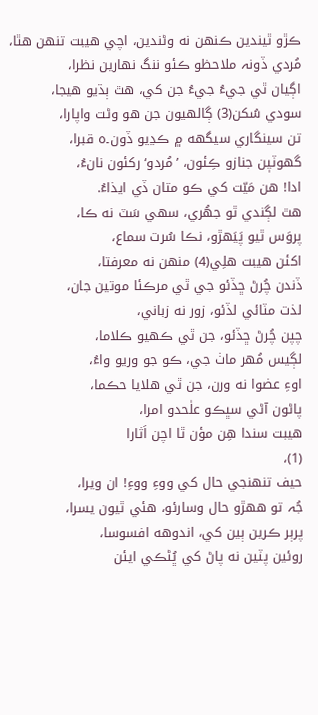ڪڙو ٿيندين ڪنهن نه وڻندين، اچي هيبت تنهن هٿا،
مُردي ڏونہ ملاحظو ڪئو ننگ نهارين نظرا،
اڳيان ٿي جيءُ جيءُ جن کي، هٿ ٻڌيو هيجا،
سودي سُکن(3) ڳالهيون جن هو وڻت واپارا،
تن سينگاري سيگهه ۾ ڪڍيو ڏون۔ہ قبرا،
گهوٽيٖن جنازو ڪِئون، ’مُردو‘ رکئون نانءُ،
ادا! هن مَيّت کي ڪو متان ڏي ايذاءُ.
هٿ لڳندي ٿو جهُري، سهي سَٽ نه ڪا،
پروَس ٿيو پَيَهڙو، نڪا سُرت سماع،
اکئن هيبت هلِي(4) منهن نه معرفتا،
ڏندن چُرڻ ڇڏئو جي ٿي مرڪئا موتين جان،
لذت مٽائي لڏئو، زور نه زباني،
چپن چُرڻ ڇڏئو، جن ٿي ڪهيو ڪلاما،
لڳيس مُهر ماٺ جي، ڪو جو وريو واءُ،
اوءِ عضوا نه ورن، جن ٿي هلايا حڪما،
پاڻون آڻي سڀڪو علٰحدو امرا،
هيبت سندا هِن مؤن ٿا اچن اَثارا
(1)،
حيف تنهنجي حال کي ووءِ ووءِ! ان ويرا،
جُہ تو ههڙو حال وسارئو، هئي ٿيون يسرا،
پرٻر ڪرين ٻين کي، اندوهه افسوسا،
روئين پٽين نه پاڻ کي ڀُڻڪي ايئن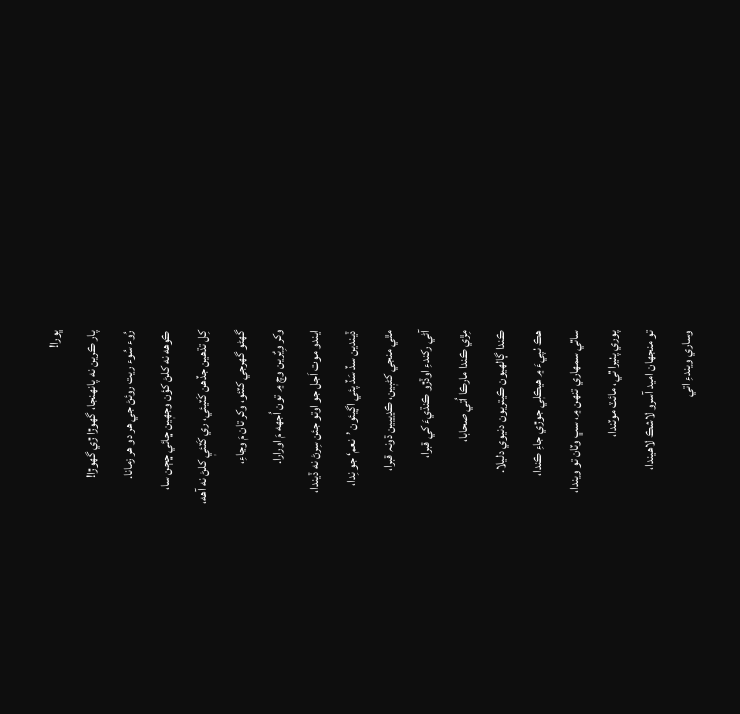ڀورا!
پار ڪرين نه پانهنجا، گهوڙا ڙي گهوڙا!
رُوء سُوء ريت روئڻ جي هر دو هر زمانا.
ڪوهه نه کلڻ کؤن وجهٖين ڇائي ڇڄن سا،
کِل تڌهين جڏهن کَٽيئي، ري کَٽئيٖ کلڻ نه آهه،
گهڻو گهرجي کٽئو، وکر تان مَ وڃاءِ،
وکر وِيٌرين وچ ۾ تون اُجهه مَ اورارا.
ايندو موت اَجل جو اوتو جئن سِرڻ نه ڏيندا،
ڏيندين سڏ سَڏ پئي اڳيئون ’نعم‘ جو نِدا،
مٿي منجي کڻبٖين، ڪڍييين ڌونہ قبرا،
آڻي رکندءِ اوڏڙو ڪنڌيءَ کي قبرا،
مِڙي ڪندا مارڪا اُتي صحابا،
ڪندا ڳالهيون ڪيتريون دنيوي دليلا.
هڪ ٺپيءَ ۾ هيڪلٖي جوڙي جاءِ ڪندا،
ساٿي سمهاري تنهن ۾، سڀ وٽان تو ويندا،
پوري پٺيرا ٿي، مائٽ موٽندا،
تو منجهان اميد آسرو لاشڪ لاهيندا،
وساري ويندءِ اتي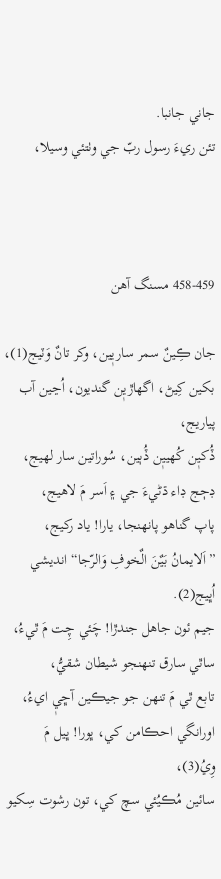جاني جانبا.
تئن ريءَ رسول ربّ جي وٺتئي وسيلا،



458-459 مسنگ آهن

جان ڪِينٌ سمر ساريٖين، وکر تانٌ وَٽيج(1)،
بکين کِيڻ، اگهاڙيٖن گنديون، اُڃين آب پياريج،
ڏُکيٖن کُهييٖن ڏُٻين، سُوراتين سار لهيج،
ڊڄج ڊاء ڌڻيءَ جي ۽ اَسر مَ لاهيج،
پاپ گناهو پانهنجا، يارا! ياد رکيج،
”اَلايمانُ بَيٌنَ الٌخوفِ وَالرّجا“ انديشي اُڀيج(2).
جيم ئون جاهل جندڙا! چَئي چِت مَ ٿيءُ،
ساٿي سارق تنهنجو شيطان شقيُّ،
تابع ٿي مَ تنهن جو جيڪين آڇيٖ ايءُ،
اورانگي احڪامن کي، ڀورا! ڀيل مَ وِيُ(3)،
سائين مُڪيُئي سچ کي، تون رشوت سِکيو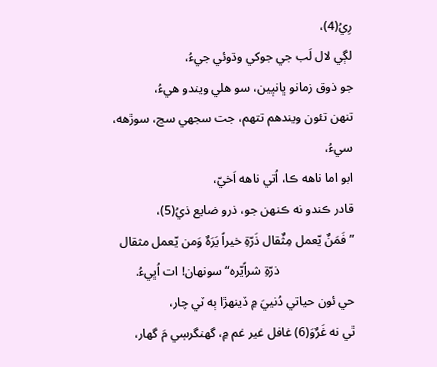رِيُ(4)،
لڳي لال لَب جي جوکي وڌوئي جيءُ،
جو ذوق زمانو ڀانيٖين، سو هلي ويندو هيءُ،
تنهن تئون ويندهم تتهم، جت سجهي سڃ، سوڙهه، سيءُ،
ابو اما ناهه ڪا، اُتي ناهه اَخيّ،
قادر ڪندو نه ڪنهن جو، ذرو ضايع ذيُ(5)،
”فَمَنٌ يّعمل مِثٌقال ذَرّةِ خيراً يَرَهٌ وَمن يّعمل مثقال
                        ذرّةِ شراًيّره“ سونهان! ات اُڀيءُ.
حي ئون حياتي دُنييَ ۾ ڏينهڙا ٻه ٽي چار،
ٿي نه غَرٌوَ(6) غافل غير غم ۾، گهنگرسٖي مَ گهار،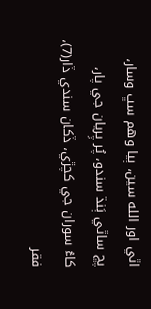اٿي اور الله سين، ٻيا وهم سڀ وسار،
پڇ ساٿي ٻَنڌ سندو، پُر پِريان جي پار،
کاءُ سوران جي کچڙي، ڏکان سندي ڏار(7)،
فقر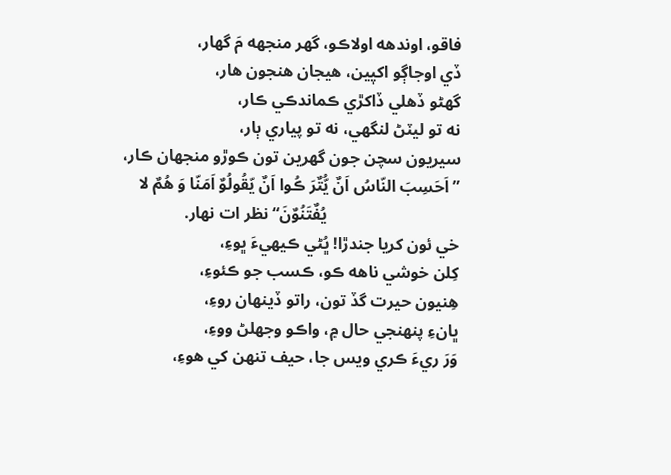فاقو، اوندهه اولاڪو، گهر منجهه مَ گهار،
ڏي اوجاڳو اکيٖين، هيجان هنجون هار،
گهڻو ڏهلي ڏاکڙي ڪماندڪي ڪار،
نه تو ليٽڻ لنگهي، نه تو پياري ٻار،
سيريون سچن جون گهرين تون ڪوڙو منجهان ڪار،
”اَحَسِبَ النّاسُ اَنٌ يُّتٌرَ ڪُوا اَنٌ يّقُولُوٌ اَمَنّا وَ هُمٌ لا
                                يُفٌتَنُوٌنَ“ نظر ات نهار.
خي ئون کريا جندڙا! ڀُڻي ڪيهيءَ ڀوءِ،
کِلن خوشي ناهه ڪو، ڪسب جو ڪئوءِ،
هِنيون حيرت گڏ تون، راتو ڏينهان روءِ،
ڀانءِ پنهنجي حال ۾، واڪو وجهلڻ ووءِ،
وَرَ ريءَ ڪري ويس جا، حيف تنهن کي هوءِ،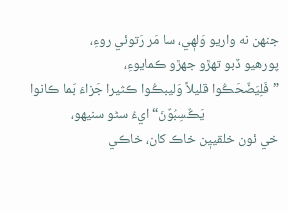جنهن نه واريو وَلهٖي، سا مَر رَتوئي روءِ،
پورهيو ڏبو تهڙو جهڙو ڪمايوءِ،
”فَلِيَضٌحَڪُوا قليلاً وَليبڪُوا ڪثيرا جَزاءَ بّما ڪانوا
                        يَڪٌسِبُوٌنَ“ ايءُ سڻو سنيهو،
خي ئون خلقييٖن خاڪ کان، خاڪي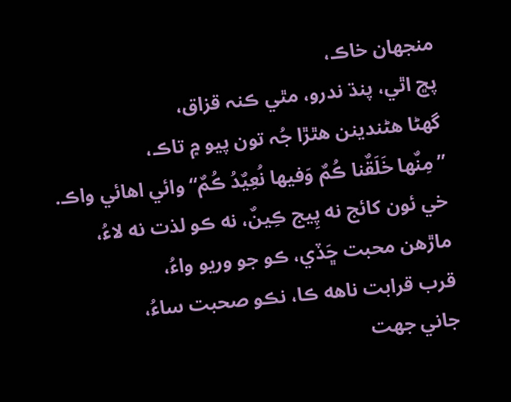منجهان خاڪ،
پڇ اٿي، پنڌ ندرو، مٿي ڪنہ قزاق،
گهڻا هڻندينن هٿڙا جُہ تون پيو ۾ تاڪ،
”مِنٌها خَلَقٌنا ڪُمٌ وَفيها نُعِيٌدُ ڪُمٌ“ وائي اهائي واڪ.
خي ئون کائج نه پِيج ڪِينٌ، نه ڪو لذت نه لاءُ،
ماڙهن محبت ڇَڏي، ڪو جو وريو واءُ،
قرب قرابت ناهه ڪا، نڪو صحبت ساءُ،
جاني جهت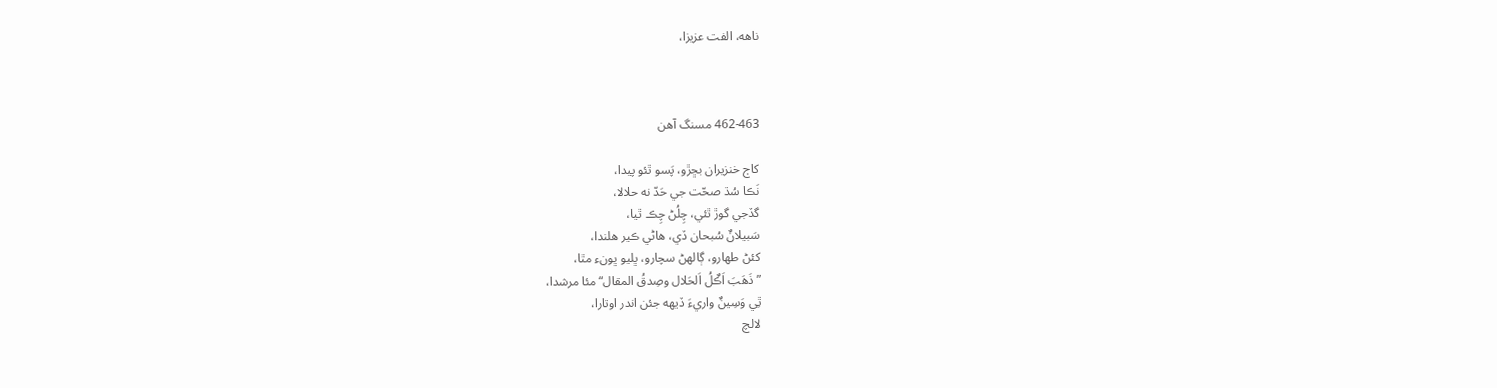ناهه، الفت عزيزا،



462-463 مسنگ آهن

کاڄ خنزيران بڇڙو، پَسو ٿئو پيدا،
نَڪا سُڌ صحّت جي حَدّ نه حلالا،
گڏجي گوڙ ٿئي، چِلُڻ چِڪ ٿيا،
سَبيلانٌ سُبحان ڏي، هاڻي ڪير هلندا،
کئڻ طهارو، ڳالهڻ سچارو، ڀليو ڀونء مٿا،
”ذَهَبَ اَڪٌلُ اَلحَلال وصِدقُ المقال“ مئا مرشدا،
ٿِي وَسِينٌ واريءَ ڏيهه جئن اندر اوتارا،
لالچ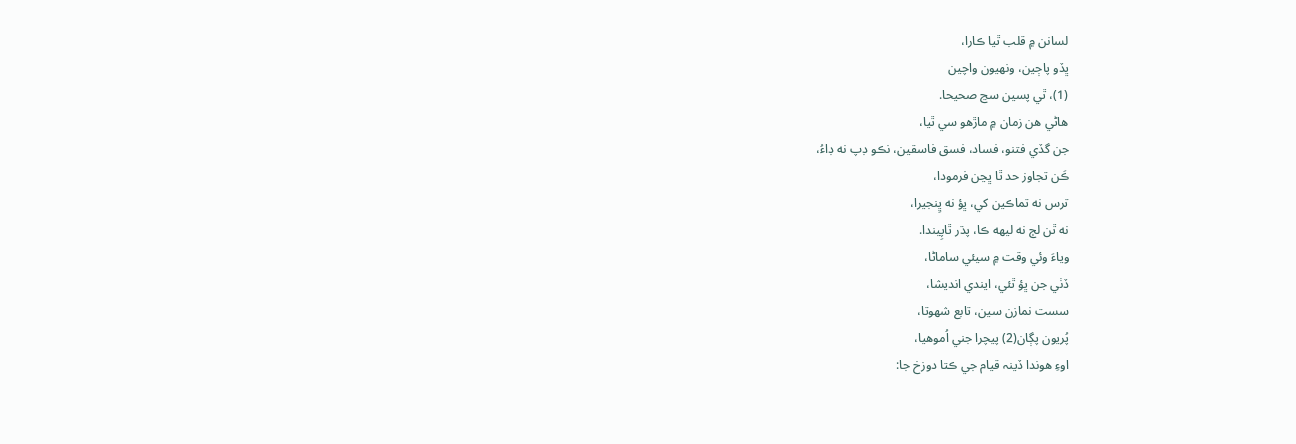لسانن ۾ قلب ٿيا ڪارا،
ڀڏو پاڄين، ونهيون واچين
(1)، ٿي پسين سڃ صحيحا.
هاڻي هن زمان ۾ ماڙهو سي ٿيا،
جن گڏي فتنو، فساد، فسق فاسقين، نڪو ڊپ نه ڊاءُ،
ڪَن تجاوز حد ٿا ڀڃن فرمودا،
ترس نه تماڪين کي، ڀؤ نه ڀِنجيرا،
نه ٿن لڄ نه ليهه ڪا، پڌر ٿاپِيندا.
وياءَ وئي وقت ۾ سيئي ساماڻا،
ڏٺي جن ڀؤ ٿئي، ايندي انديشا،
سست نمازن سين، تابع شهوتا،
پُريون پڳان(2) پيچرا جني اُموهيا،
اوءِ هوندا ڏينہ قيام جي ڪتا دوزخ جا: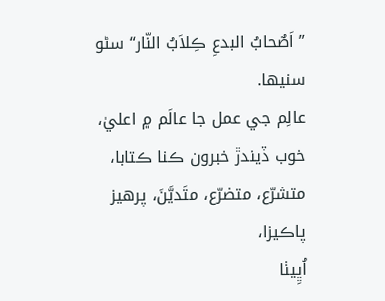”اَصٌحابُ البدعِ ڪِلاَبُ النّار“ سڻو سنيها.
عالِم جي عمل جا عالَم ۾ اعليٰ،
خوب ڏيندڙ خبرون ڪنا ڪتابا،
متشرّع، متضرّع، متَديَّنَ، پرهيز پاڪيزا،
اُڀِيٺا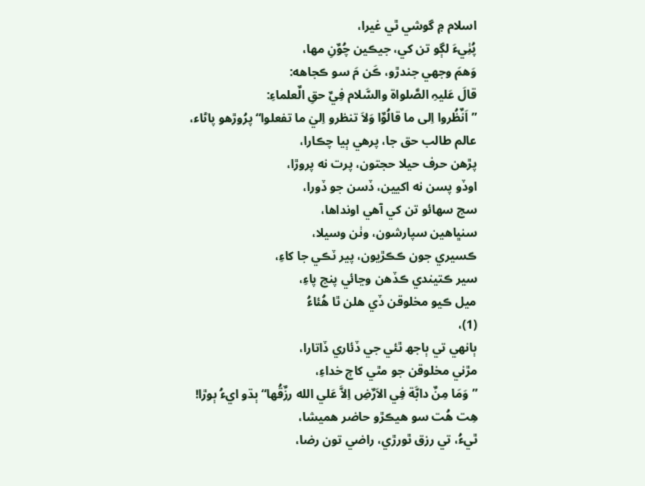اسلام ۾ گوشي ٿي غيرا،
پُٺِيءَ لڳو تن کي، جيڪين چُوٌنِ مها،
وَهمَ وجھي جندڙو، ڪَن مَ سو ڪجاهه:
قالَ عَليہِ الصَّلواة والسَّلام فِيٌ حقِ الٌعلماءِ:
”اَنٌظُروا اِلى ما قالُوٌا وَلاَ تنظرو اِليٰ ما تفعلوا“ پرُوڙهو پاڻاء،
عالم طالب حق جا، پرهي ٻيا چڪارا،
پڙهن حرف حيلا حجتون، پرت نه پروڙا،
اوڏو پسن نه اکيين، ڏسن جو ڏورا،
سج سهائو تن کي آهي اونداها،
سنڀاهين سپارشون، وٺن وسيلا،
ڪسيري جون ڪڪڙيون، پير ٽڪي جا کاءِ،
سير ڪتيندي ڪڏهن وڃائي پنج پاءِ،
ميل ڪيو مخلوقن ڏي هلن ٿا هُئاءُ
(1)،
ٻانهي تي ٻاجھ ٿئي جي ڏئاري ڏاتارا،
مڙني مخلوقن جو مٿي کاڄ خداءِ،
”وَمَا مِنٌ دابَّة فِي الاَرٌضِ اِلاَّ عَلي الله رزٌقُها“ ٻڌو ايءُ ٻوڙا!
هِت هُت سو هيڪڙو حاضر هميشا،
ٿيءُ، تي رزق ٿورڙي، راضي تون رضا،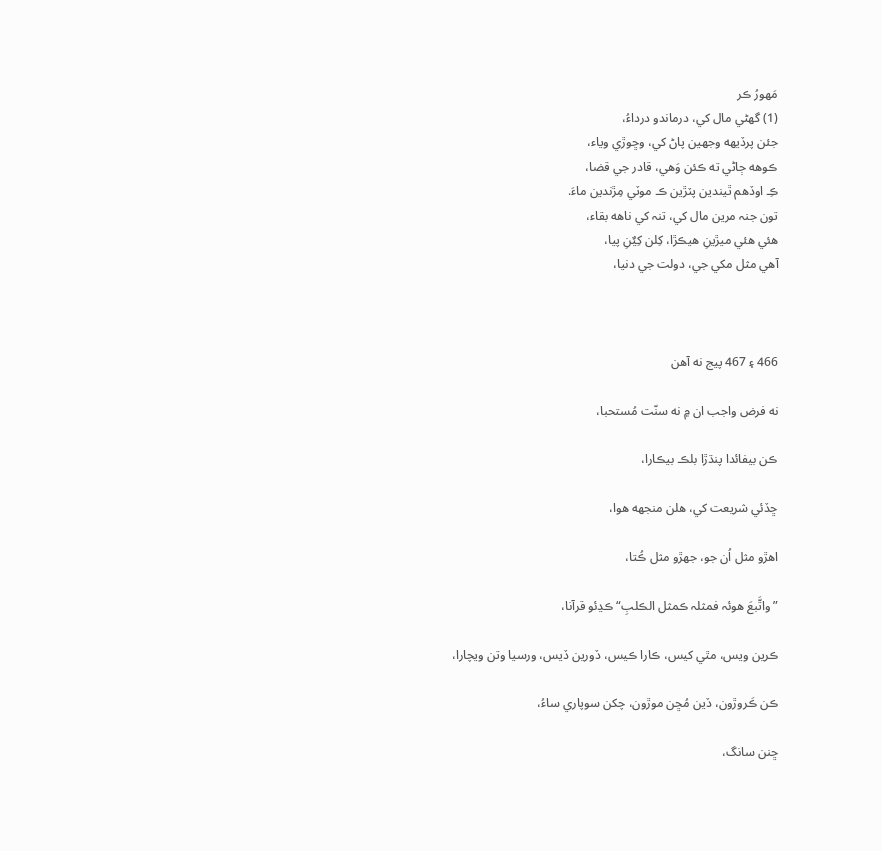مَهورُ ڪر
(1) گھڻي مال کي، درماندو درداءُ،
جئن پرڏيهه وجھين پاڻ کي، وڇوڙي وياء،
ڪوهه ڄاڻي ته ڪئن وَهي، قادر جي قضا،
ڪِ اوڏهم ٿيندين پٽڙين ڪ موٽي مِڙندين ماءَ.
تون جنہ مرين مال کي، تنہ کي ناهه بقاء،
هئي هئي ميڙينِ هيڪڙا، کِلن کِيٌنِ پيا،
آهي مثل مکي جي، دولت جي دنيا،



466 ۽ 467 پيج نه آهن

نه فرض واجب ان ۾ نه سنّت مُستحبا،

ڪن بيفائدا پنڌڙا بلڪ بيڪارا،

ڇڏئي شريعت کي، هلن منجهه هوا،

اهڙو مثل اُن جو، جهڙو مثل ڪُتا،

”واتَّبعَ هوئہ فمثلہ ڪمثل الڪلبِ“ ڪڍئو قرآنا،

ڪرين ويس، مٿي کيس، ڪارا ڪيس، ڏورين ڏيس، ورسيا وتن ويچارا،

ڪن ڪَروڙون، ڏين مُڇن موڙون، چکن سوپاري ساءُ،

ڇنن سانگ،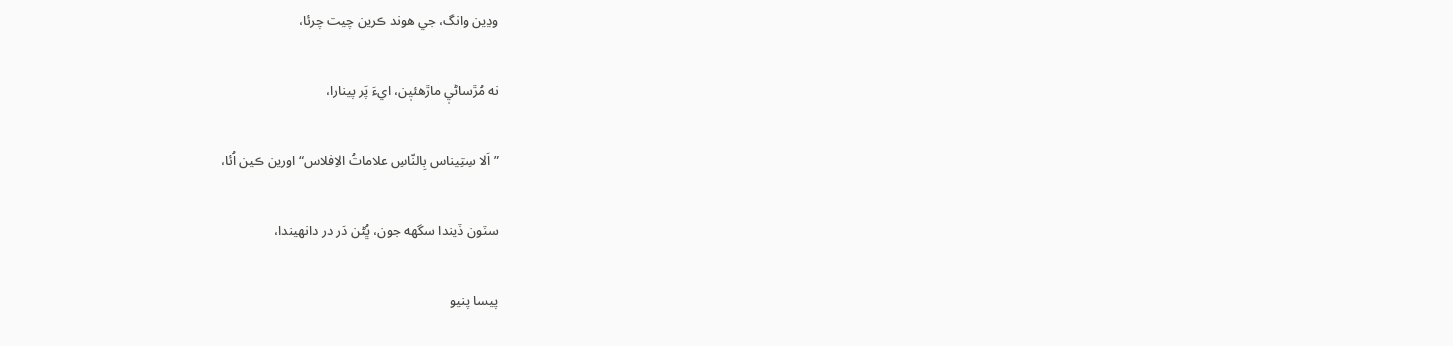وڍين وانگ، جي هوند ڪرين چيت چرئا،

نه مُڙساڻيٖ ماڙهئيٖن، ايءَ پَر پينارا،

”اَلا سِتِيناس بِالنّاسِ علاماتُ الاِفلاس“ اورين ڪين اُئا،

سٽون ڏيندا سگهه جون، ڀُڻن دَر در دانهيندا،

پيسا پنيو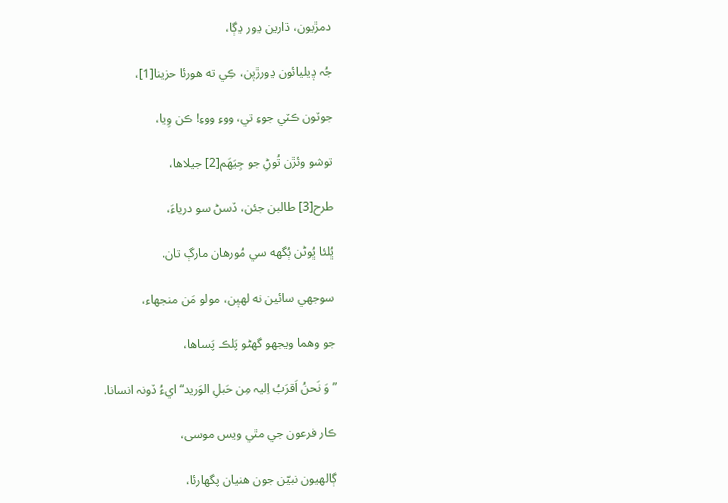دمڙيون، ڌارين ڍور ڍڳا،

جُہ ڍٖيليائون ڍورڙيٖن، ڪِي ته هورئا حزينا[1]،

جوٽون ڪٽي جوءِ تي، ووءِ ووءِ! ڪن وِيا،

توشو وئڙن تُوڻِ جو جِيَهَم[2] جيلاها،

طرح[3] طالبن جئن، ڏسڻ سو درياءَ،

ڀُلئا ڀُوڻن ٻُگهه سي مُورهان مارڳ تان.

سوجهي سائين نه لهيٖن، مولو مَن منجهاء،

جو وهما ويجهو گهڻو پَلڪ پَساها،

”وَ نَحنُ اَقرَبُ اِليہ مِن حَبلِ الوَريد“ ايءُ ڏونہ انسانا.

ڪار فرعون جي مٿي ويس موسى،

ڳالهيون نبيّن جون هنيان پگهارئا،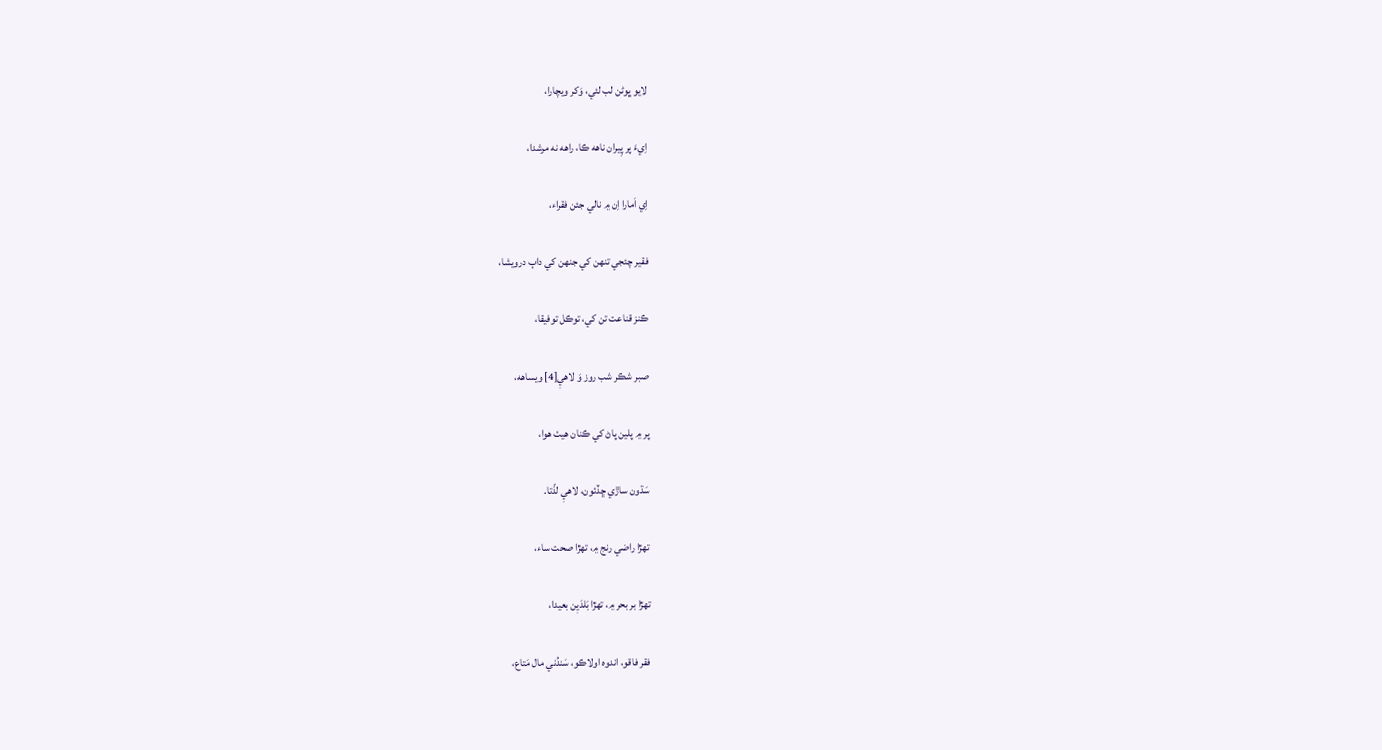لايو ڀوڻن لب لئي، وَکر ويچارا،

اِيءَ پر پِيران ناهه ڪا، راهه نه مرشدا،

اِي اَمارا اِن ۾ نالي جئن فقراء،

فقير چئجي تنهن کي جنهن کي داٻ درويشا،

ڪنز قناعت تن کي، توڪل توفيقا،

صبر شڪر شب روز وَ لاهيٖ[4] ويساهه،

پر ۾ پلين پاڻ کي ڪنان هيٺ هوا،

سَڌون ساڙي ڇڏئون، لاهيٖ لذّتا.

تهڙا راضي رنج ۾، تهڙا صحت ساء،

تهڙا بر بحر ۾، تهڙا بَلدَيٖن بعيدا،

فقر فاقو، اندوه اولاڪو، سَندُني مال مَتاع،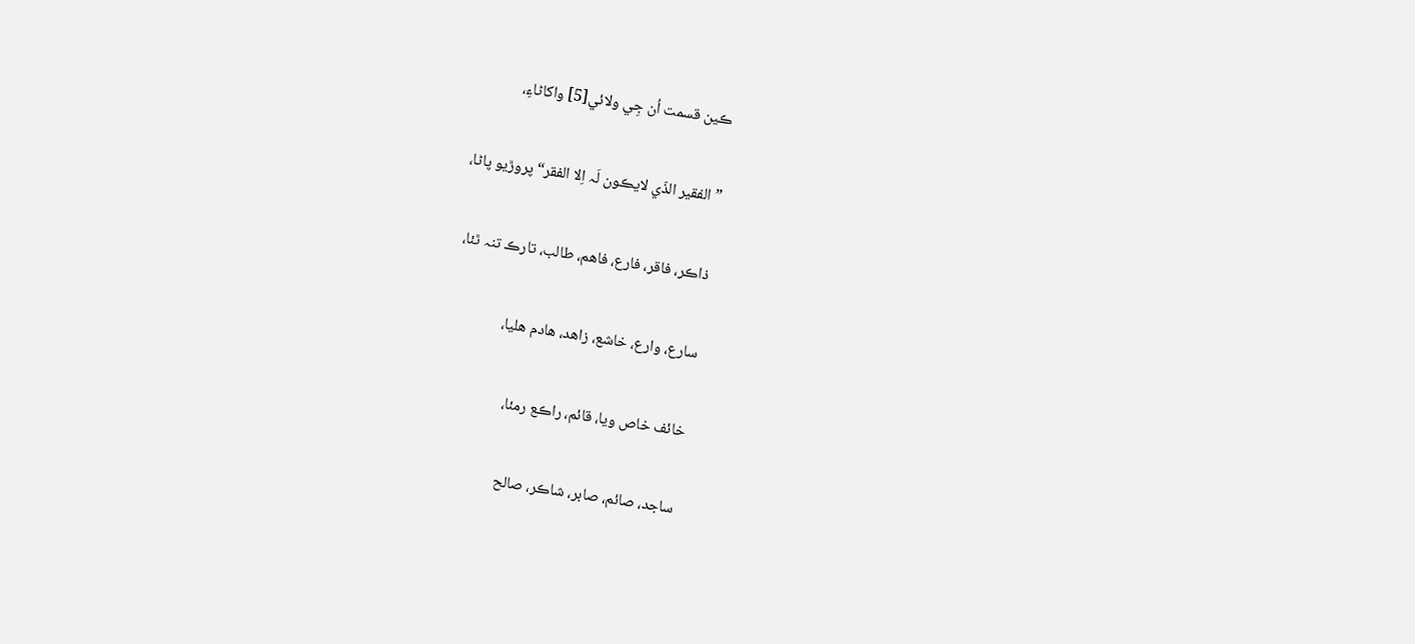ڪين قسمت اُن جِي ولائي[5] واکاڻاءِ،

”الفقير الذّي لايڪون لَہ اِلا الفقر“ پروڙيو پاڻا،

ذاڪر، فاقر، فارع، فاهم، طالب، تارڪ تنہ ٿئا،

سارع، وارع، خاشع، زاهد، هادم هليا،

خائف خاص ويا، قائم، راڪع رمئا،

ساجد، صائم، صابر، شاڪر، صالح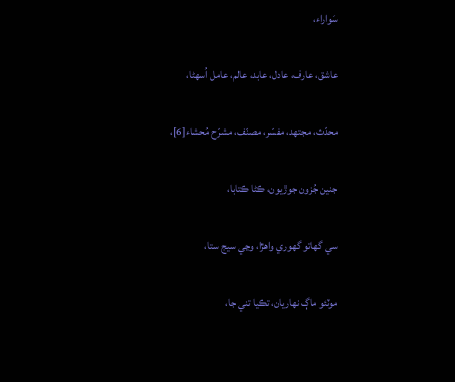سَواراء،

عاشق، عارف، عادل، عابد، عالم، عامل اُسهڻا،

محدّث، مجتهد، مفسّر، مصنّف، مشرّح مُحشاء[6]،

جنين جُزون جوڙيون، ڪڻا ڪتابا،

سي گهاتو گهوري واهڙا، وڃي سيج ستا،

موٽئو ماڳ نهاريان، تڪيا تني جا،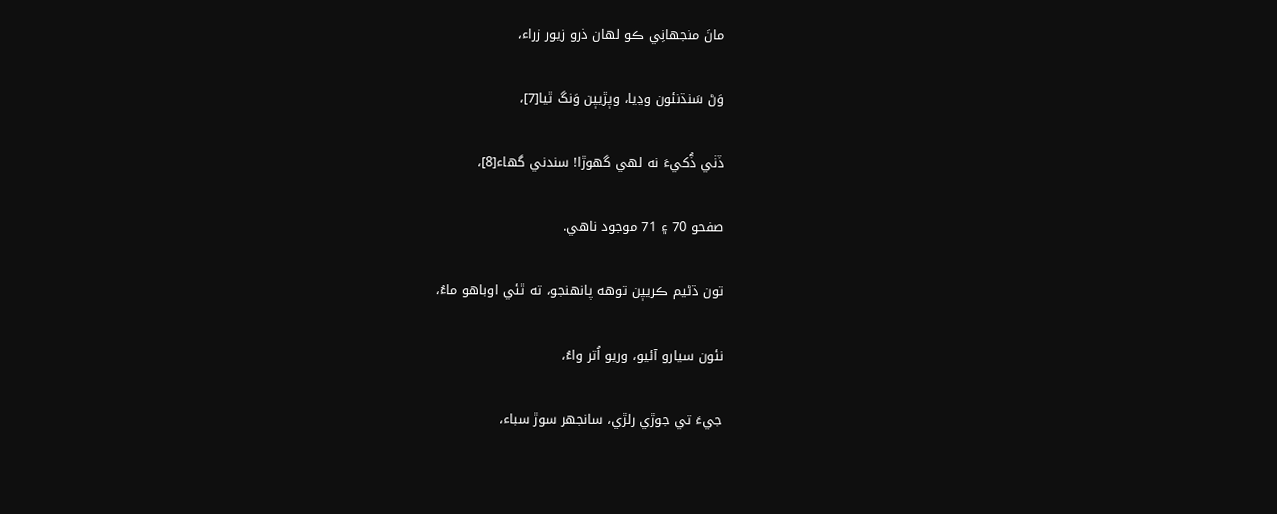مانَ منجهانِي ڪو لهان ذرو زيور زراء،

وَڻ سَنڌنئون وڍيا، ويٖڙييٖن وَنگ ٿيا[7]،

ڏٺي ڏُکيءَ نه لهي گهوڙا! سندني گهاء[8]،

صفحو 70 ۽ 71 موجود ناهي.

تون ڌڻيم ڪرييٖن توهه پانهنجو، ته ٿئي اوباهو ماءُ،

نئون سيارو آئيو، وريو اُتر واءُ،

جيءَ تي جوڙي رلڙي، سانجهر سوڙ سباء،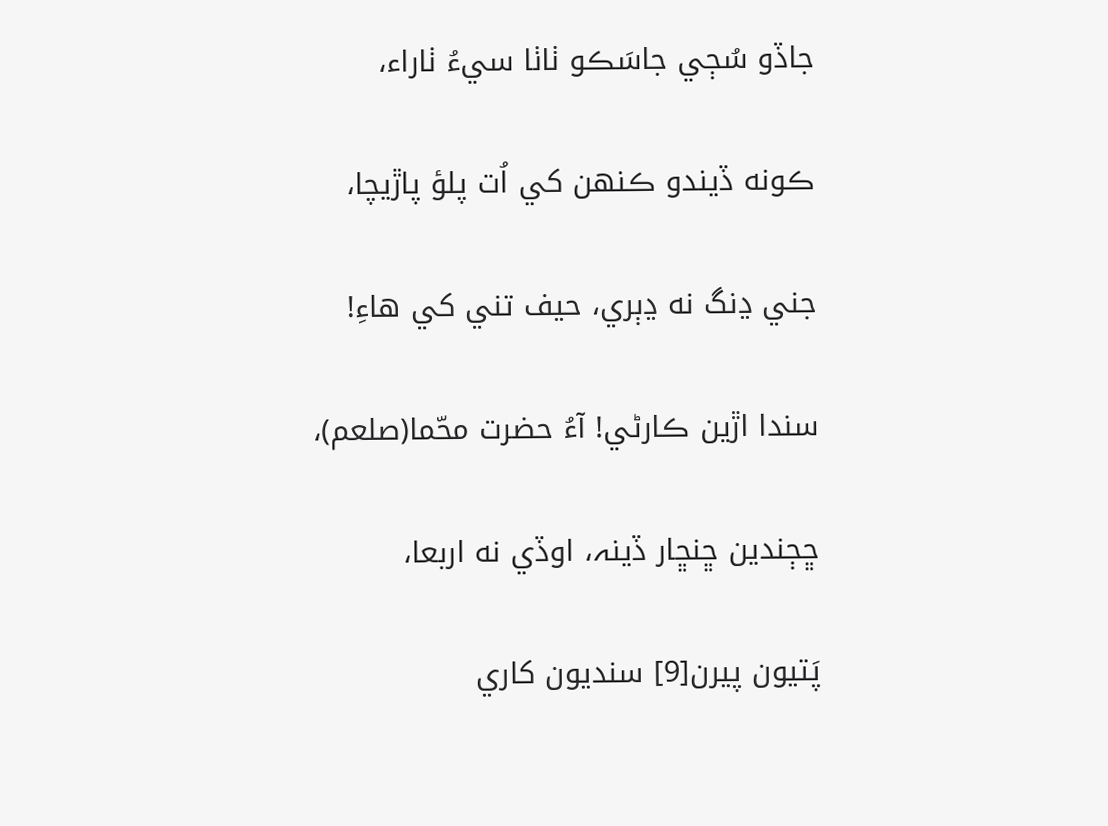جاڏو سُڄي جاسَڪو ٺاٺا سيءُ ٺاراء،

ڪونه ڏيندو ڪنهن کي اُت پلؤ پاڙيچا،

جني ڍنگ نه ڍٻري، حيف تني کي هاءِ!

سندا اڙين ڪارڻي! آءُ حضرت محّما(صلعم)،

ڇڄندين ڇنڇار ڏينہ، اوڏي نه اربعا،

پَتيون پيرن[9] سنديون کاري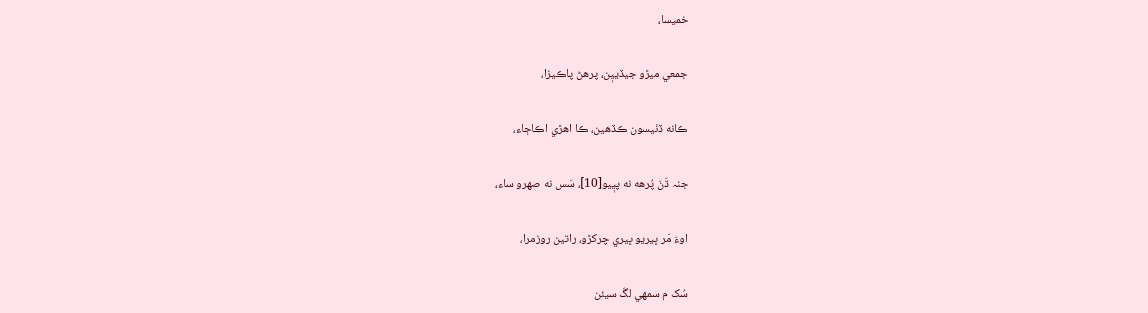خميسا،

جمعي ميڙو جيڏييٖن، پرهڻ پاڪيزا،

ڪانه ڏٺيسون ڪڏهين، ڪا اهڙي اڪاڄاء،

جنہ ڌَنَ پُرهه نه پيٖيو[10]، سَس نه صهرو ساء،

اوءَ مَر ڀيريو ڀيري چرکڙو، راتين روزمرا،

سُک م سمهي لڱ سيئن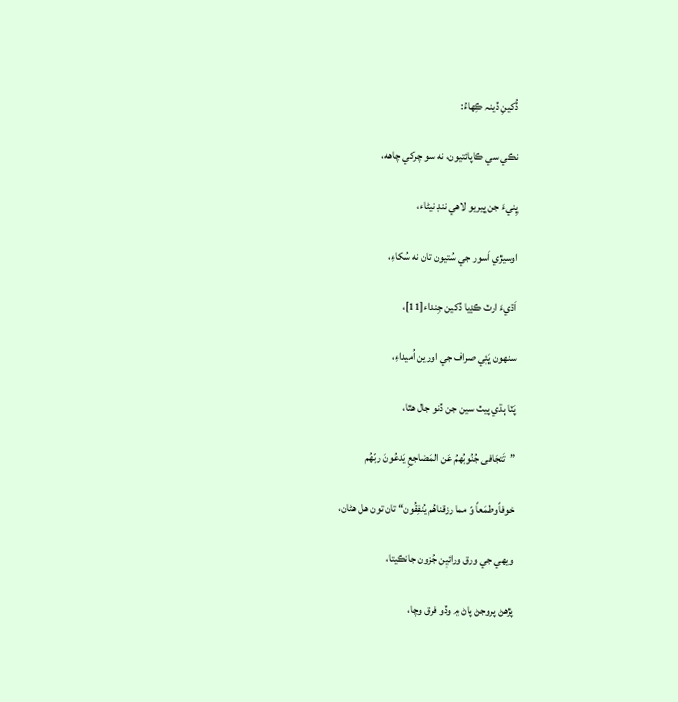ڏُکينِ ڏينہ ڪِهاءُ:

نڪي سي ڪاپائتيون، نه سو چرکي چاهه،

ڀِنيءَ جن ڀيريو لاهي ننڊ نيڻاء،

اوسيڙي اَسور جي سُتيون تان نه سُکاءِ،

اَڌيءَ ارٽ ڪڍيا ڏکين جِنداء[11]،

سنهون ڀَئٖي صراف جي اورين اُميداءِ،

پَٽا ٻڌي پيٽ سين جن ڏنو جال هٿا،

”تَتجَافى جُنُوبُهمُ عَن المَضاجعِ يَدعُونَ ربّهُم

خوفاًوطمَعاً وّ مما رزقناهُم يُنفِقُون“ تان تون هل هڻان،

ويهي جي ورق ورائيٖن جُزون جانڪيتا،

پڙهڻ پروجڻ پاڻ ۾ وڏو فرق وچا،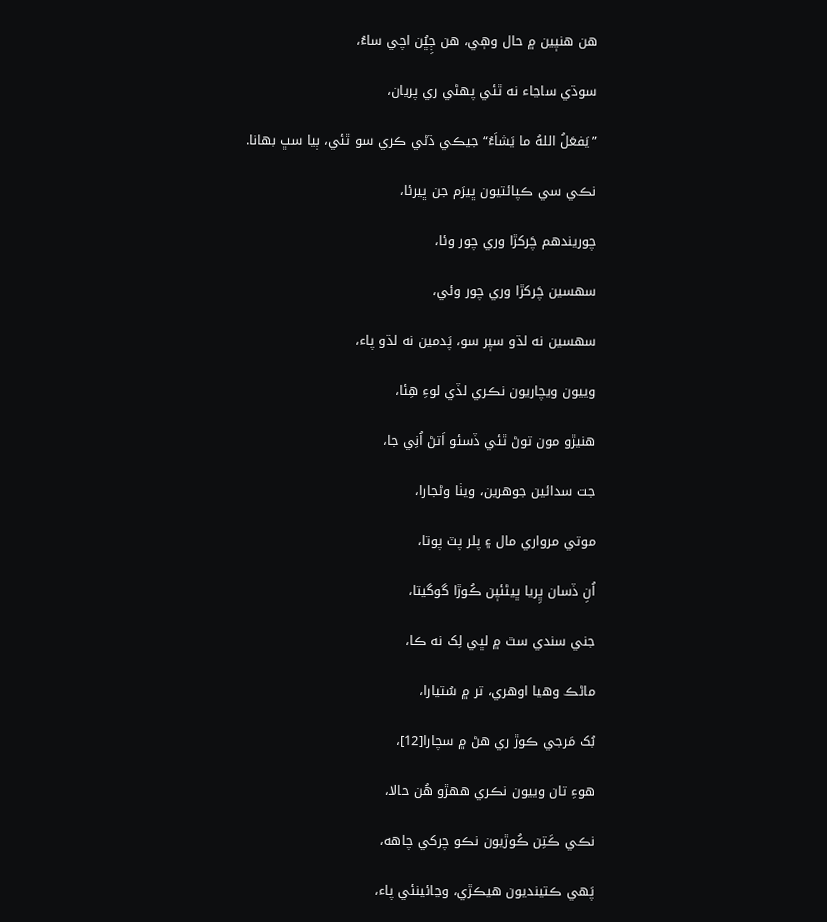هن هنيٖين ۾ حال وهٖي، هن ڄِڀُن اچي ساءُ،

سوڌي ساڃاء نه ٿئي پهڻي ري پريان،

”يَفعَلُ اللهُ ما يَشاَءُ“ جيڪي ڌڻي ڪري سو ٿئي، ٻيا سڀ بهانا.

نڪي سي ڪپائتيون ڀيرَم جن ڀيرئا،

چوريندهم چَرکڙا وري چور وئا،

سهسين چَرکڙا وري چور وئي،

سهسين نه لڌو سيٖر سو، پَدمين نه لڌو پاء،

وييون ويچاريون نڪري لڏي لوءِ هِئا،

هنيڙو مون توڻ ٿئي ڏسئو اَتڻ اُنِي جا،

جت سدائين جوهرين، ويٺا وڻجارا،

موتي مرواري مال ۽ پلر پٽ پوتا،

اُنِ ڏسان ڀِريا ڀيڻئيٖن ڪُوڙا گوگيتا،

جني سندي سٿ ۾ لڀي لِک نه ڪا،

ماڻڪ وهيا اوهري، تر ۾ سُتيارا،

بُک مَرجي ڪوڙ ري هڻ ۾ سچارا[12]،

هوءِ تان وييون نڪري ههڙو هُن حالا،

نڪي ڪَتِن ڪُوڙيون نڪو چرکي چاهه،

پَهي ڪتينديون هيڪڙي، وڃائينئي پاء،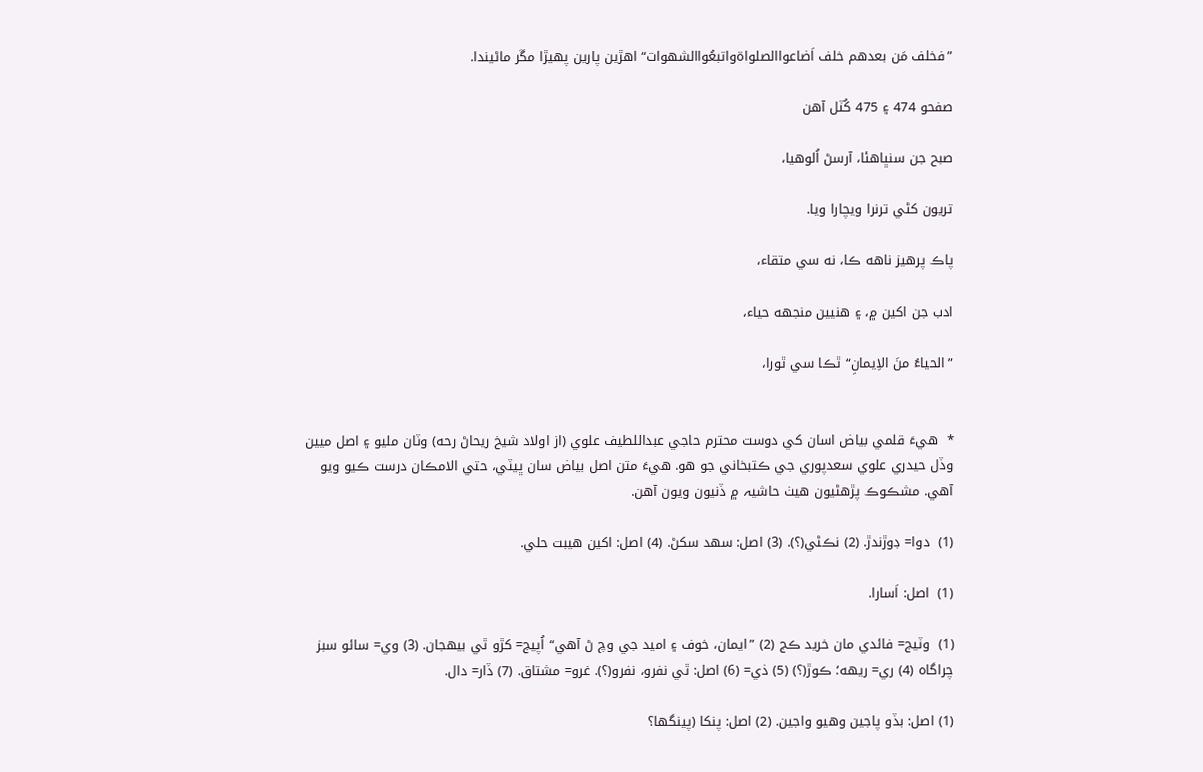”فخلف مَن بعدهم خلف اَضاعواالصلواةواتبعُواالشهوات“ اهڙين پارين پهيڙا مڱر ماڻيندا.

صفحو 474 ۽ 475 کُٽل آهن

صبح جن سنڀاهئا، آرسڻ اُلوهيا،

تريون کڻي ترنرا ويچارا ويا.

پاڪ پرهيز ناهه ڪا، نه سي متقاء،

ادب جن اکين ۾، ۽ هنيين منجهه حياء،

”الحياءُ منَ الاِيمانِ“ ٿڪا سي ٿورا،


*  هيءَ قلمي بياض اسان کي دوست محترم حاجي عبداللطيف علوي (از اولاد شيخ ريحاڻ رحه) وٽان مليو ۽ اصل ميين وڏل حيدري علوي سعدپوري جي ڪتبخاني جو هو. هيءَ متن اصل بياض سان ڀيٽي، حتي الامڪان درست ڪيو ويو آهي. مشڪوڪ پڙهڻيون هيٺ حاشيہ ۾ ڏنيون ويون آهن.

(1)  دوا= ڊوڙندڙ. (2) نڪڻي(؟). (3) اصل: سهد سکڻ. (4) اصل: اکين هيبت حلي.

(1)  اصل: اَسارا.

(1)  وٽيج= فائدي مان خريد ڪج (2) ”ايمان، خوف ۽ اميد جي وچ ڻ آهي“ اُپيج= کڙو ٿي بيهجان. (3) وي= سائو سبز چراگاه (4) ري= ريهه؛ ڪوڙ(؟) (5) ذي= (6) اصل: ٿي نفرو، نفرو(؟). غرو= مشتاق. (7) ڏار= دال.

(1) اصل: بڏو پاجين وهيو واجين. (2) اصل: پنکا (پينگها؟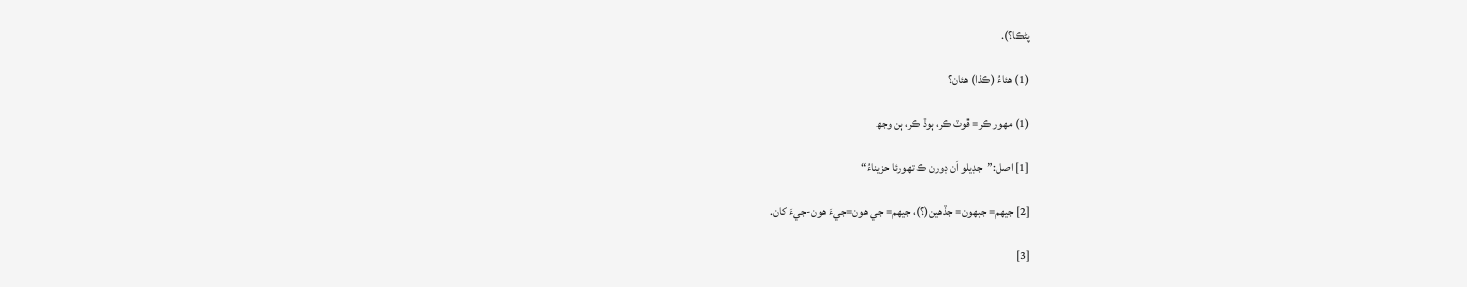پڻڪا؟).

(1) هئاءُ (ڪذا) هئان؟

(1) مهور ڪر= ڦوٽ ڪر، ٻوڏ ڪر، ٻن وجھ

[1] اصل:”جڊيلو اَن ڊورن ڪ تهورئا حزيناءُ“

[2] جيهم= جبهون= جڏهين(؟)، جيهم= جي هون=جيءَ هون-جيءَ کان.

[3]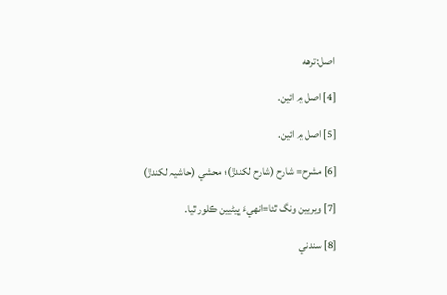اصل:ترهه

[4] اصل ۾ ائين.

[5] اصل ۾ ائين.

[6] مشرح= شارح (شارح لکندڙ)؛ محشي (حاشيہ لکندڙ)

[7] ويريين ونگ ٿئا=انهيءَ ڀيڻيين ڪلور ٿيا.

[8] سندني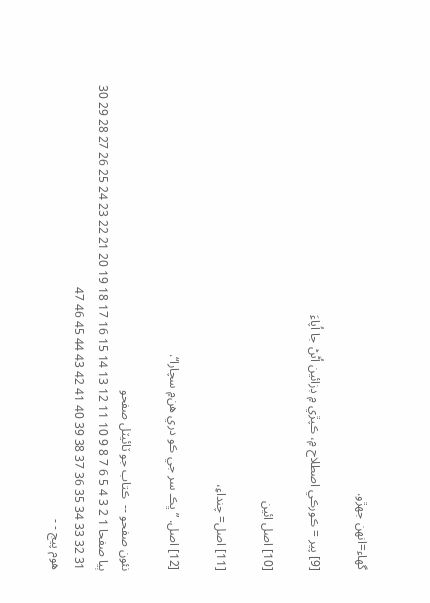گهاء=انهن جهڙو.

[9] پير = ڪورڪي اصطلاح ۾، ڪپڙي ۾ ڊزائين اُڻڻ جا اُپاءَ

[10] اصل ائين

[11] اصل= چنداءِ،

[12] اصل. ”ڀڪ سر جي ڪو دري هن۾ سچارا“.

نئون صفحو --  ڪتاب جو ٽائيٽل صفحو
ٻيا صفحا 1 2 3 4 5 6 7 8 9 10 11 12 13 14 15 16 17 18 19 20 21 22 23 24 25 26 27 28 29 30 31 32 33 34 35 36 37 38 39 40 41 42 43 44 45 46 47
هوم پيج - -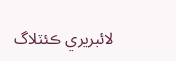لائبريري ڪئٽلاگ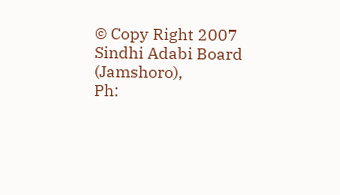© Copy Right 2007
Sindhi Adabi Board (Jamshoro),
Ph: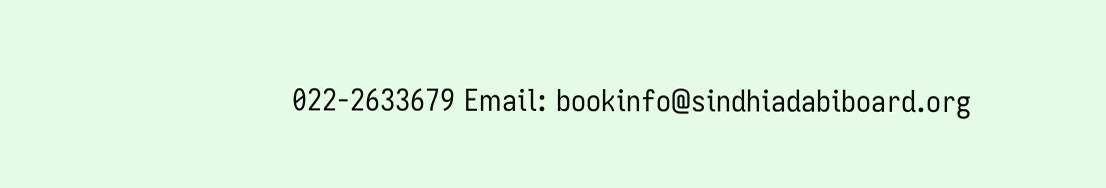022-2633679 Email: bookinfo@sindhiadabiboard.org